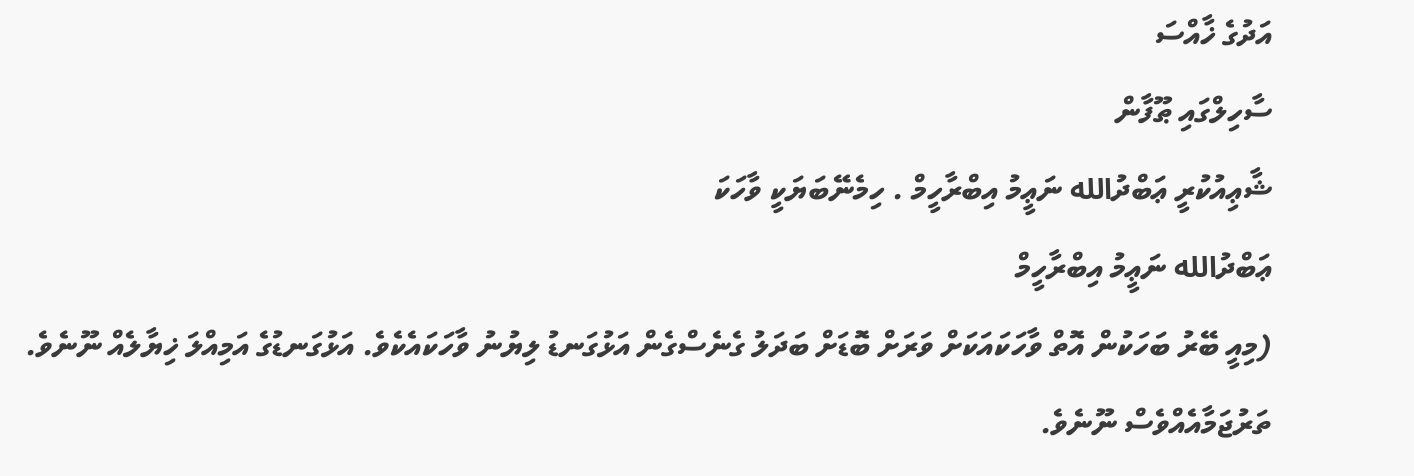އަދުގެ ޚާއްސަ
ސާހިލްގައި ޠޫފާން
ޝާޢިއުކުރީ ޢަބްދުالله ނަޢީމު އިބްރާހީމް . ހިމެނޭބަޔަކީ ވާހަކަ
ޢަބްދުالله ނަޢީމު އިބްރާހީމް
(މިއީ ބޭރު ބަހަކުން އޮތް ވާހަކައަކަށް ވަރަށް ބޮޑަށް ބަދަލު ގެނެސްގެން އަޅުގަނޑު ލިޔުނު ވާހަކައެކެވެ. އަޅުގަނޑުގެ އަމިއްލަ ޚިޔާލެއް ނޫނެވެ. ތަރުޖަމާއެއްވެސް ނޫނެވެ.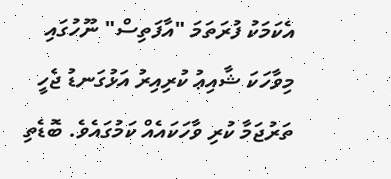އެކަމަކު ފުރަތަމަ "އާފަތިސް" ނޫހުގައި މިވާހަކަ ޝާއިޢު ކުރިއިރު އަޅުގަނޑު ޖެހީ ތަރުޖަމާ ކުރި ވާހަކައެއް ކަމުގައެވެ. ބޮޑެތި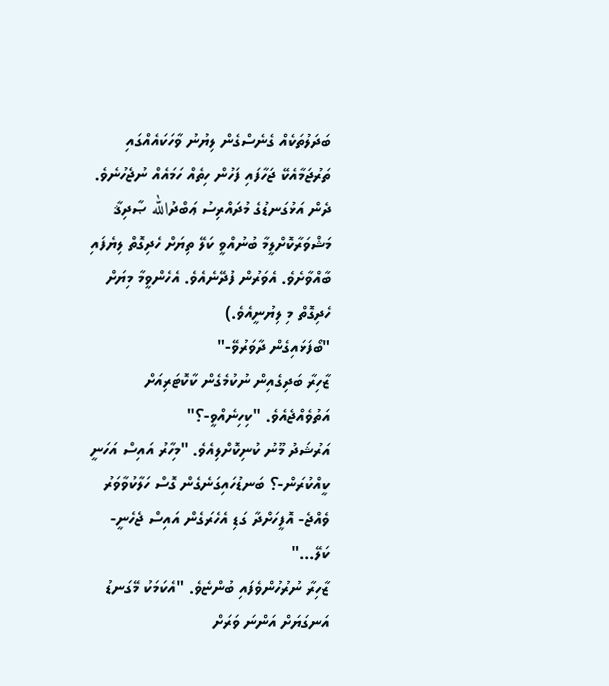ބަދަލުތަކެއް ގެނެސްގެން ލިޔުނު ވާހަކައެއްގައި ތަރުޖަމާއެކޭ ޖަހާފައި ފަހުން ހިތެއް ހަމައެއް ނުޖެހުނެވެ. ދެން އަޅުގަނޑުގެ މުދައްރިސު ޢަބްދުالله ޞާދިޤާ މަޝްވަރާކޮށްލީމާ ބުނުއްވީ ކަލޭ ތިޔަށް ހެދިގޮތް ލިޔެފައި ބާއްވާށެވެ. އެވަރުން ފުދޭނެއެވެ. އެހެންވީމާ މިޔަށް ހެދިގޮތް މި ލިޔުނީއެވެ.)
"ބޯފަޅައިގެން ދާވަރުވޭ-"
ޒާހިރާ ބަދިގެއިން ނުކުމެގެން ކާކޮޓަރިއަށް އަތުވެއްޖެއެވެ. "ކިހިނެއްވީ-؟"
އަރުޝަދު މޫނު ކުނިކޮށްލިއެވެ. "މިހާރު އައިސް އަހަނީ ކީއްކުރަން-؟ ބަނޑުހައިގަނެގެން ގޮސް ހަލާކުވާވަރު ވެއްޖެ- އޮފީހަށްދާ ގަޑި އެހެރަގެން އައިސް ޖެހެނީ- ކަލޭ..."
ޒާހިރާ ނުރުހުންވެފައި ބުންޏެވެ. "އެކަމަކު މޭގަނޑު އަނގަޔަށް އަންނަ ވަރަށް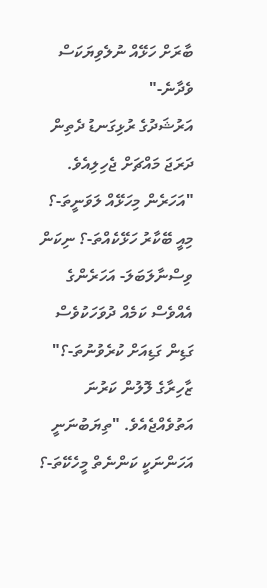ބާރަށް ހަޅޭއް ނުލެވިޔަކަސް ވެދާނެ-"
އަރުޝަދުގެ ރުޅިގަނޑު ދެތިން ދަރަޖަ މައްޗަށް ޖެހިލިއެވެ. "އަހަރެން މިހަޅޭއް ލަވަނީތަ-؟ މިއީ ބޭކާރު ހަޅޭކެއްތަ-؟ ނިކަން ވިސްނާލަބަލަ- އަހަރެންގެ އެއްވެސް ކަމެއް ދުވަހަކުވެސް ގަޑިން ގަޑިއަށް ކުރެވުނުތަ-؟"
ޒާހިރާގެ ލޮލުން ކަރުނަ އަތުވެއްޖެއެވެ. "ތިޔަބުނަނީ އަހަންނަކީ ކަންނެތް މީހެކޭތަ-؟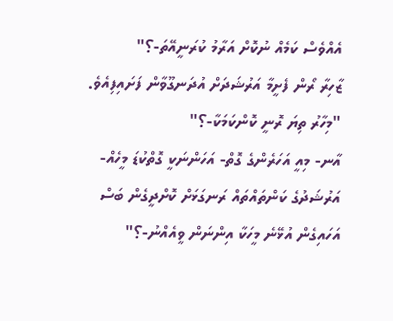އެއްވެސް ކަމެއް ނުކޮށް އަރާމު ކުރަނީއޭތަ-؟"
ޒާހިރާ ރޯން ފެށީމާ އަރުޝަދަށް އުދަނގޫވާން ފަށައިފިއެވެ. "މިހާރު ތިޔަ ރޮނީ ކޮންކަމަކާ-؟"
އާނ- މިއީ އަހަރެންގެ ގޮތް- އަހަންނަކީ ގޮތްކުޑަ މީހެއް- އަރުޝަދުގެ ކަންތައްތައް ރަނގަޅަށް ކޮށްދީގެން ބަސް އަހައިގެން އުޅޭނެ މީހަކާ އިންނަން ވީއެއްނު-؟"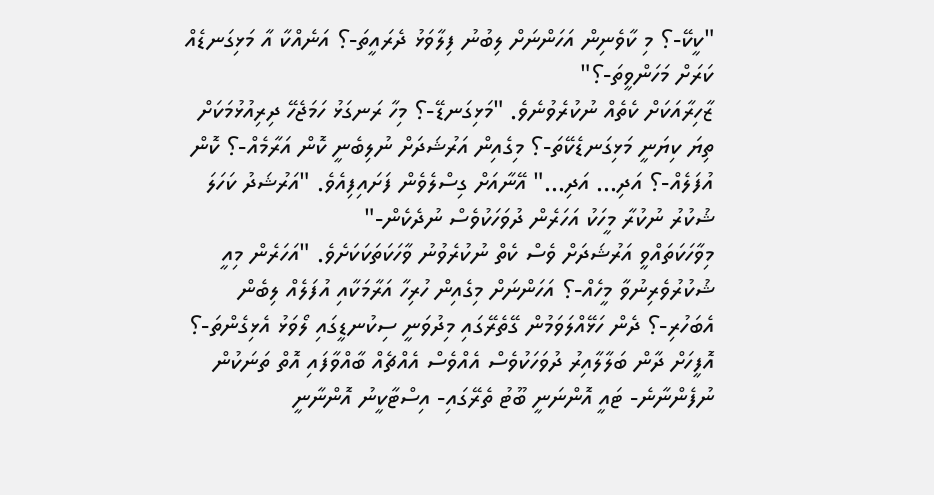"ކީކޭ-؟ މި ކާވެނިން އަހަންނަށް ލިބުނު ފިލާވަޅު ދެރައީތަ-؟ އަނެއްކާ އާ މަޅިގަނޑެއް ކަރަށް މަހަންވީތަ-؟"
ޒާހިރާއަކަށް ކެތެއް ނުކުރެވުނެވެ. "މަޅިގަނޑޭ-؟ މިހާ ރަނގަޅު ހަމަޖެހޭ ދިރިއުޅުމަކަށް ތިޔަ ކިޔަނީ މަޅިގަނޑެކޭތަ-؟ މިގެއިން އަރުޝަދަށް ނުލިބެނީ ކޮން އަރާމެއް-؟ ކޮން އުފަލެއް-؟ އަދި... އަދި..." އޭނާއަށް ގިސްލެވެން ފަށައިފިއެވެ. "އަރުޝަދު ކަހަލަ ޝުކުރު ނުކުރާ މީހަކު އަހަރެން ދުވަހަކުވެސް ނުދެކެން-"
މިވާހަކަތައްވީ އަރުޝަދަށް ވެސް ކެތް ނުކުރެވުނު ވާހަކަތަކަކަށެވެ. "އަހަރެން މިއީ ޝުކުރުވެރިނުވާ މީހެއް-؟ އަހަންނަށް މިގެއިން ހުރިހާ އަރާމަކާއި އުފަލެއް ލިބެން އެބަހުރި-؟ ދެން ހަޅޭއްލަވަމުން ގޭތެރޭގައި މިދުވަނީ ސިކުނޑީގައި ލޯވަޅު އެޅިގެންތަ-؟ އޮފީހަށް ދާން ބަލާލާއިރު ދުވަހަކުވެސް އެއްވެސް އެއްޗެއް ބާއްވާފައި އޮތް ތަނަކުން ނުފެންނާނެ- ޓައީ އޮންނަނީ ބޫޓު ތެރޭގައި- އިސްޓާކީނު އޮންނާނީ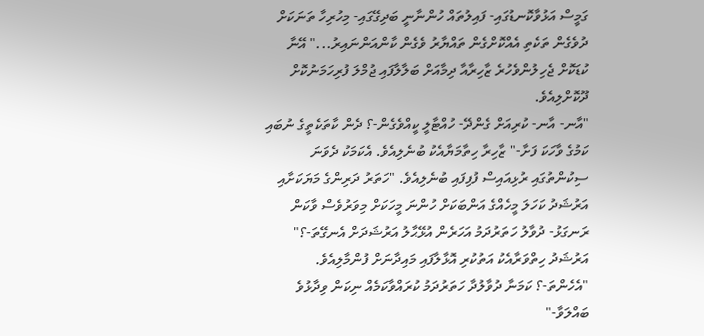ގަމީސް އަޅުވާކޮނޑުގައި- ފައިލުތައް ހުންނާނީ ބަދިގޭގައި- މިހުރިހާ ތަނަކަށް ދުވެގެން ތަކެތި އެއްކޮށްގެން ތައްޔާރު ވެގެން ކާންއަންނައިރު..." އޭނާ ކުޑަކޮށް ޖެހިލުންވެހުރެ ޒާހިރާއާ ދިމާއަށް ބަލާލާފައި ޖުމްލަ ފުރިހަމަނުކޮށް ދޫކޮށްލިއެވެ.
"އާނ- އާނ- ކުރިއަށް ގެންދޭ- ހުއްޓާލީ ކީއްވެގެން-؟ ދެން ކާތަކެތީގެ ނުބައި ކަމުގެ ވާހަކަ ފަށާ-" ޒާހިރާ ހިތާމަޔާއެކު ބުނެލިއެވެ. އެކަމަކު ދެވަނަ ސިކުންތުގައި ރުޅިއައިސް ފުފިފައި ބުނެލިއެވެ. "ހަތަރު ދަރިންގެ މަޔަކަށާއި އަރުޝަދު ކަހަލަ މީހެއްގެ އަންބަކަށް ހުންނަ މީހަކަށް މިވަރުވެސް ވާކަން ރަނގަޅު- ދުވާލު ހަތަރުދަމު އަހަރެން އުޅޭޙާލު އަރުޝަދަށް އެނގޭތަ-؟"
އަރުޝަދު ހިތްވަރާއެކު އަތުކުރި އޮޅާލާފައި މައިދާނަށް ފުންމާލިއެވެ.
"އެހެންތަ-؟ ކަމަނާ ދުވާލުދާ ހަތަރުދަމު ކުރައްވާކަމެއް ނިކަން ވިދާޅުވެ ބައްލަވާ-"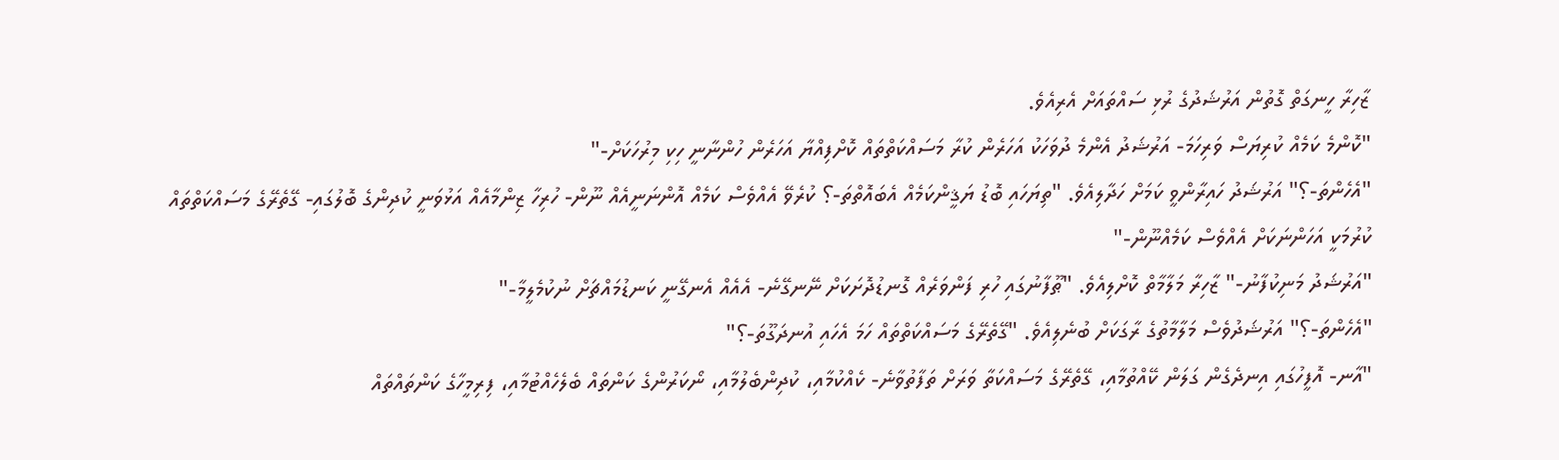ޒާހިރާ ހީނގަތް ގޮތުން އަރުޝަދުގެ ރުޅި ސައްތައަށް އެރިއެވެ.
"ކޮންމެ ކަމެއް ކުރިޔަސް ވަރިހަމަ- އަރުޝަދު އެންމެ ދުވަހަކު އަހަރެން ކުރާ މަސައްކަތްތައް ކޮށްފިއްޔާ އަހަރެން ހުންނާނީ ހިކި މިރުހަކަށް-"
"އެހެންތަ-؟" އަރުޝަދު ހައިރާންވީ ކަމަށް ހަދާލިއެވެ. "ތިޔަހައި ބޮޑު ޔަޤީންކަމެއް އެބައޮތްތަ-؟ ކުރެވޭ އެއްވެސް ކަމެއް އޮންނަނީއެއް ނޫން- ހުރިހާ ޒިންމާއެއް އަޅުވަނީ ކުދިންގެ ބޮލުގައި- ގޭތެރޭގެ މަސައްކަތްތައް ކުރުމަކީ އަހަންނަކަށް އެއްވެސް ކަމެއްނޫން-"
"އަރުޝަދު މަނިކުފާނު-" ޒާހިރާ މަލާމާތް ކޮށްލިއެވެ. "ޠޫފާނުގައި ހުރި ފަންވަރެއް ގޮނޑުދޮށަކަށް ނޭނގޭނެ- އެއެއް އެނގޭނީ ކަނޑުމައްޗަށް ނުކުމެލީމާ-"
"އެހެންތަ-؟" އަރުޝަދުވެސް މަލާމާތުގެ ރާގަކަށް ބުނެލިއެވެ. "ގޭތެރޭގެ މަސައްކަތްތައް ހަމަ އެހައި އުނދަގޫތަ-؟"
"އާނ- އޮފީހުގައި އިނދެގެން ގަލަން ކޭއްތުމާއި، ގޭތެރޭގެ މަސައްކަތާ ވަރަށް ތަފާތުވާނެ- ކެއްކުމާއި، ކުދިންބެލުމާއި، ނޯކަރުންގެ ކަންތައް ބެލެހެއްޓުމާއި، ފިރިމީހާގެ ކަންތައްތައް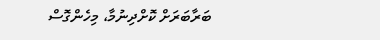ބަރާބަރަށް ކޮށްދިނުމާ، މިހެންގޮސް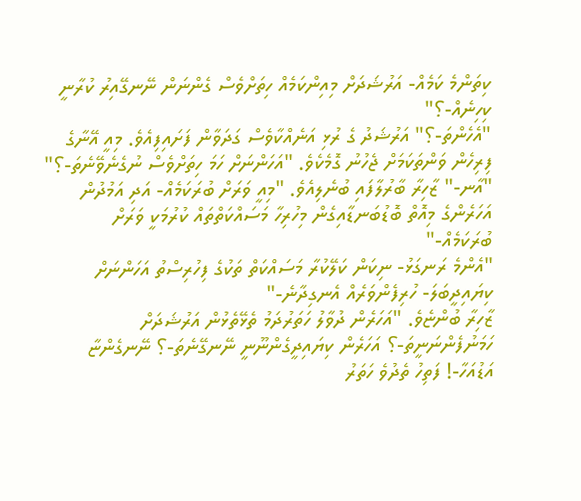ކިތަންމެ ކަމެއް- އަރުޝަދަށް މިއިންކަމެއް ހިތަށްވެސް ގެންނަން ނޭނގޭއިރު ކުރާނީ ކިހިނެއް-؟"
"އެހެންތަ-؟" އަރުޝަދު ގެ ރުޅި އަނެއްކާވެސް ގަދަވާން ފަށައިފިއެވެ. މިއީ އޭނާގެ ފިރިހެން ވަންތަކަމަށް ޖެހުނު ގޮމެކެވެ. "އަހަންނަށް ހަމަ ހިތަށްވެސް ނުގެނެވޭނެތަ-؟"
"އާނ-" ޒާހިރާ ބާރުލާފައި ބުނެލިއެވެ. "މިއީ ވަރަށް ބުރަކަމެއް- އަދި އަމުދުން އަހަރެންގެ މިއޮތް ބޮޑުބަނޑާއިގެން މިހުރިހާ މަސައްކަތްތައް ކުރުމަކީ ވަރަށް ބުރަކަމެއް-"
"އެންމެ ރަނގަޅު- ނިކަން ކަލޭކުރާ މަސައްކަތް ތަކުގެ ފިހުރިސްތު އަހަންނަށް ކިޔައިދީބަލަ- ހުރިފެންވަރެއް އެނގިދާނެ-"
ޒާހިރާ ބުންޏެވެ. "އަހަރެން ދުވާލު ހަތަރުދަމު ތެޅޭތެޅުން އަރުޝަދަށް ހަމަނުފެންނަނީތަ-؟ އަހަރެން ކިޔައިދީގެންނޫނީ ނޭނގޭނެތަ-؟ ނޭނގެންޏާ އަޑުއަހާ-! ފަތިހު ތެދުވެ ހަތަރު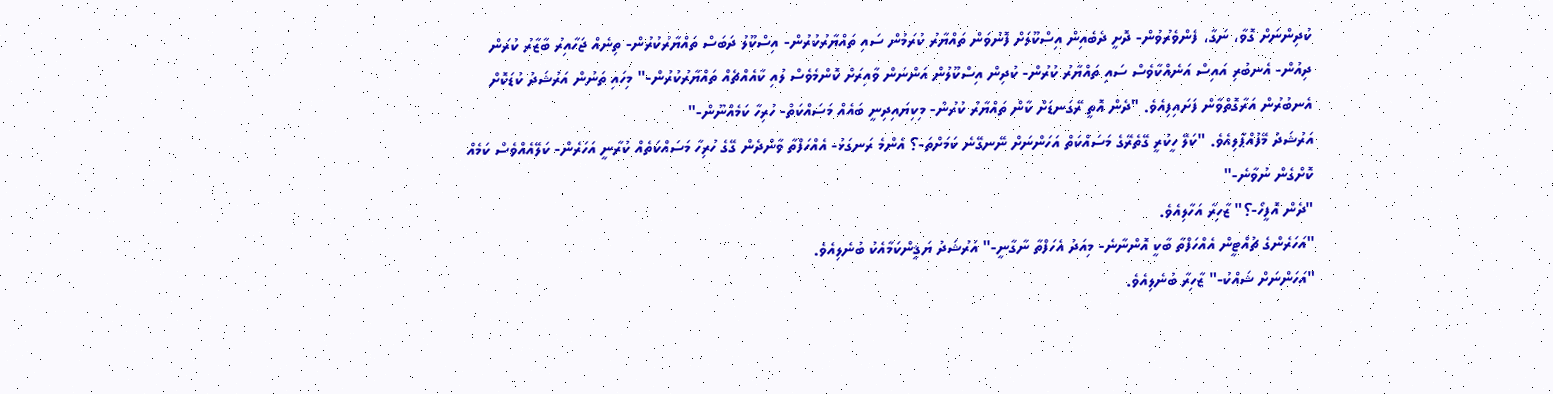ކުދިންނަށް ގޮވާ، ނަގާ، ފެންވެރުވުން- ދޮށީ ދެބެއިން އިސްކޫލަށް ފޮނުވަން ތައްޔާރު ކުރަމުން ސައި ތައްޔާރުކުރުން- އިސްކޫލު ދަބަސް ތައްޔާރުކުރުން- ތިނެއް ޖަހާއިރު ބާޒާރު ކުރަން ދިއުން- އެނބުރި އައިސް އަނެއްކާވެސް ސައި ތައްޔާރު ކުރުން- ކުދިން އިސްކޫލުން އަންނަން ވާއިރަށް ކޮންމެވެސް ލުއި ކާއެއްޗެއް ތައްޔާރުކުރުން-" މިހައި ތަނުން އަރުޝަދު ކުޑަކޮށް އެނބުރުން އަރާގޮތްވާން ފަށައިފިއެވެ. "ދެން އޮތީ ރޭގަނޑަށް ކާން ތައްޔާރު ކުރުން- މިކިޔައިދިނީ ބައެއް މަސައްކަތް- ހުރިހާ ކަމެއްނޫން-"
އަރުޝަދު މޭފުއްޕާލިއެވެ. "ކަލޭ ހީކުރީ ގޭތެރޭގެ މަސައްކަތް އަހަންނަށް ނޭނގޭނެ ކަމަށްތަ-؟ އެންމެ ރަނގަޅު- އެއްހަފްތާ ވާންދެން ގޭގެ ހުރިހާ މަސައްކަތެއް ކުރާނީ އަހަރެން- ކަލޭއެއްވެސް ކަމެއް ކޮށްގެން ނުވާނެ-"
"ދެން އޮފީހޯ-؟" ޒާހިރާ އަހާލިއެވެ.
"އަހަރެންގެ ޗުއްޓީން އެއްހަފްތާ ބާކީ އޮންނާނެ- މިއަދު އެހަފްތާ ނާގާނީ-" އަރުޝަދު ޔަޤީންކަމާއެކު ބުނެލިއެވެ.
"އަހަންނަށް ޝައްކު-" ޒާހިރާ ބުނެލިއެވެ.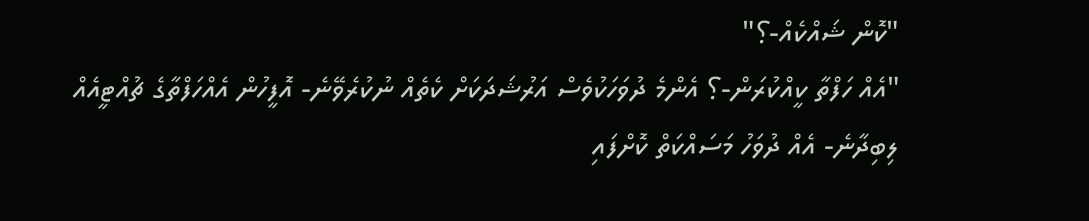"ކޮން ޝައްކެއް-؟"
"އެއް ހަފްތާ ކީއްކުރަން-؟ އެންމެ ދުވަހަކުވެސް އަރުޝަދަކަށް ކެތެއް ނުކުރެވޭނެ- އޮފީހުން އެއްހަފްތާގެ ޗުއްޓީއެއް ލިބިދާނެ- އެއް ދުވަހު މަސައްކަތް ކޮށްފައި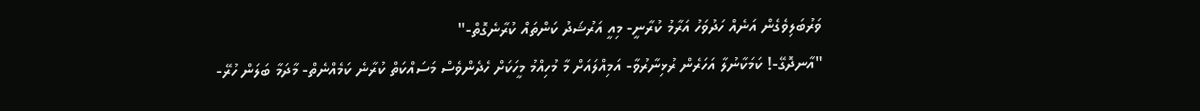ވަރުބަލިވެގެން އަނެއް ހަދުވަހު އަރާމު ކުރާނީ- މިއީ އަރުޝަދު ކަންތައް ކުރާނެގޮތް-"
"އާނދޮގޭ-! ކަމަކާނުލާ އަހަރެން ރުޅިނާރުވާ- އަމިއްލައަށް މާ މުހިއްމު މީހަކަށް ހެދެންވެސް މަސައްކަތް ކުރާނެ ކަމެއްނެތް- މާދަމާ ބަލަން ހުރޭ-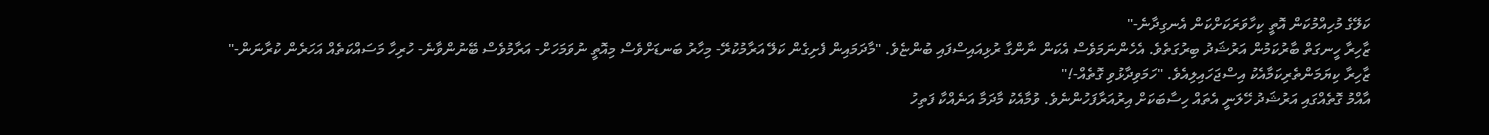ކަލޭގެ މުހިއްމުކަން އޮތީ ކިހާވަރަކަށްކަން އެނގިދާނެ-"
ޒާހިރާ ހީނގަތް ބާރުކަމުން އަރުޝަދު ބިރުގަތެވެ. އެހެންނަމަވެސް އެކަން ނާންގާ ރުޅިއައިސްފައި ބުންޏެވެ. "މާދަމައިން ފެށިގެން ކަލޭ އަރާމުކުރޭ- މިހާރު ބަނޑަށްވެސް މިއޮތީ ނުވަމަހަށް- އަރާމުވެސް ބޭނުންވާނެ- ހުރިހާ މަސައްކަތެއް އަހަރެން ކުރާނަން-"
ޒާހިރާ ކިޔަމަންތެރިކަމާއެކު އިސްޖަހައިލިއެވެ. "ހަމަވިދާޅުވި ގޮތެއް-!"
އާއްމު ގޮތެއްގައި އަރުޝަދު ހޭލަނީ އެތައް ހިސާބަކަށް އިރުއަރާފަހުންނެވެ. ވުމާއެކު މާދަމާ އަނެއްކާ ފަތިހު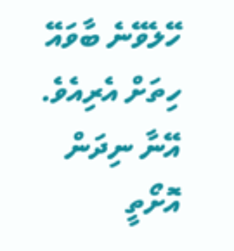ހޭލެވޭނެ ބާވައޭ ހިތަށް އެރިއެވެ. އޭނާ ނިދަން އޮށޯތީ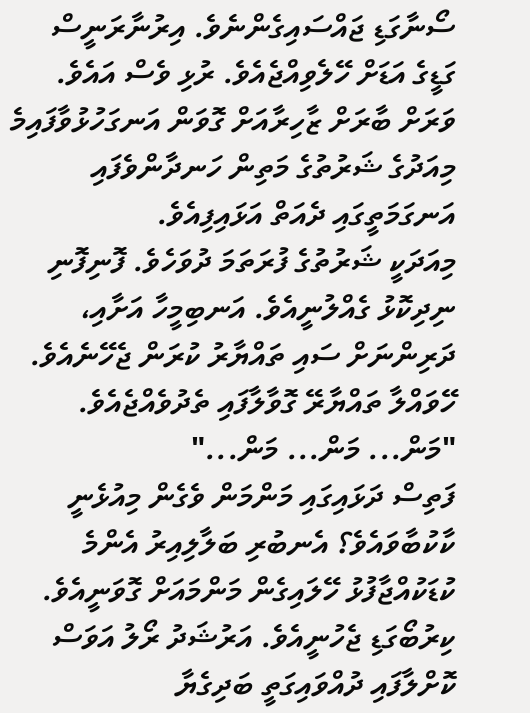ސޯނާގަޑި ޖައްސައިގެންނެވެ. އިރުނާރަނީސް ގަޑީގެ އަޑަށް ހޭލެވިއްޖެއެވެ. ރުޅި ވެސް އައެވެ. ވަރަށް ބާރަށް ޒާހިރާއަށް ގޮވަން އަނގަހުޅުވާފައިމެ މިއަދުގެ ޝަރުތުގެ މަތިން ހަނދާންވެފައި އަނގަމަތީގައި ދެއަތް އަޅައިފިއެވެ.
މިއަދަކީ ޝަރުތުގެ ފުރަތަމަ ދުވަހެވެ. ފޮނިފޮނި ނިދިކޮޅު ގެއްލުނީއެވެ. އަނބިމީހާ އަށާއި، ދަރިންނަށް ސައި ތައްޔާރު ކުރަން ޖެހޭނެއެވެ. ހޭވައްލާ ތައްޔާރޭ ގޮވާލާފައި ތެދުވެއްޖެއެވެ.
"މަން... މަން... މަން..."
ފަތިސް ދަޅައިގައި މަންމަން ވެގެން މިއުޅެނީ ކާކުބާވައެވެ؟ އެނބުރި ބަލާލިއިރު އެންމެ ކުޑަކުއްޖާފުޅު ހޭލައިގެން މަންމައަށް ގޮވަނީއެވެ. ކިރުބޯގަޑި ޖެހުނީއެވެ. އަރުޝަދު ރޯލު އަވަސް ކޮށްލާފައި ދުއްވައިގަތީ ބަދިގެޔާ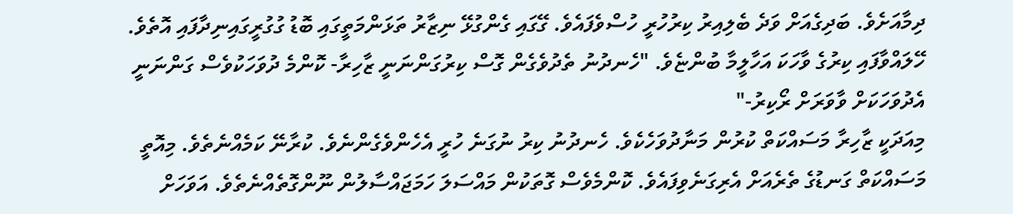ދިމާއަށެވެ. ބަދިގެއަށް ވަދެ ބެލިއިރު ކިރުހުރީ ހުސްވެފައެވެ. ގޭގައި ގެންގުޅޭ ނިޒާރު ތަޅަންމަތީގައި ބޮޑު ގުގުރީގައިނިދާފައި އޮތެވެ. ހޭލައްވާފައި ކިރުގެ ވާހަކަ އަހާލީމާ ބުންޏެވެ. "ހެނދުނު ތެދުވެގެން ގޮސް ކިރުގަންނަނީ ޒާހިރާ- ކޮންމެ ދުވަހަކުވެސް ގަންނަނީ އެދުވަހަކަށް ވާވަރަށް ރޯކިރު-"
މިއަދަކީ ޒާހިރާ މަސައްކަތް ކުރުން މަނާދުވަހެކެވެ. ހެނދުނު ކިރު ނުގަނެ ހުރީ އެހެންވެގެންނެވެ. ކުރާނޭ ކަމެއްނެތެވެ. މިއޮތީ މަސައްކަތް ގަނޑުގެ ތެރެއަށް އެރިގަނެވިފައެވެ. ކޮންމެވެސް ގޮތަކުން މައްސަލަ ހަމަޖައްސާލުން ނޫންގޮތެއްނެތެވެ. އަވަހަށް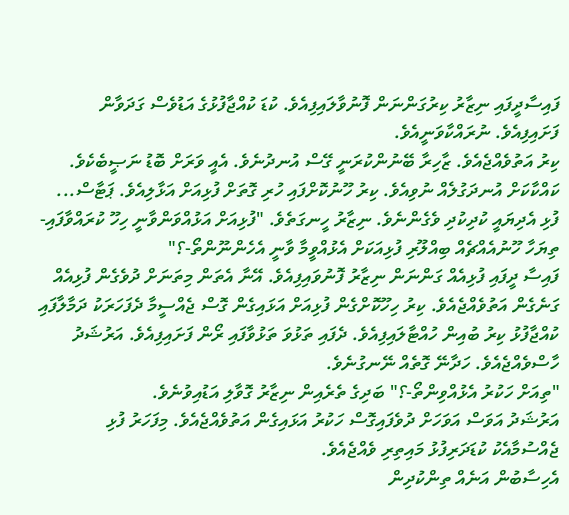ފައިސާދީފައި ނިޒާރު ކިރުގަންނަން ފޮނުވާލައިފިއެވެ. ކުޑަ ކުއްޖާފުޅުގެ އަޑުވެސް ގަދަވާން ފަށައިފިއެވެ. ނުރައްކާވަނީއެވެ.
ކިރު އަތުވެއްޖެއެވެ. ޒާހިރާ ބޭނުންކުރަނީ ގޭސް އުނދުނެވެ. އެއީ ވަރަށް ބޮޑު ނަޞީބެކެވެ. ކައްކާކަށް އުނދަގުލެއް ނުވިއެވެ. ކިރު ހޫނުކޮށްފައި ހުރި ގޮތަށް ފުޅިއަށް އަޅާލިއެވެ. ޕަޓާސް... ފުޅި އެދިޔައީ ކުދިކުދި ވެގެންނެވެ. ނިޒާރު ހީނގަތެވެ. "ފުޅިއަށް އަޅުއްވަންވާނީ ހިހޫ ކުރައްވާފައި- ތިޔަހާ ހޫނުއެއްޗެއް ބިއްލޫރި ފުޅިއަކަށް އެޅުއްވީމާ ވާނީ އެހެންނޫންތޯ-؟"
ފައިސާ ދީފައި ފުޅިއެއް ގަންނަން ނިޒާރު ފޮނުވައިފިއެވެ. އޭނާ އެތަން މިތަނަށް ދުވެގެން ފުޅިއެއް ގަނެގެން އަތުވެއްޖެއެވެ. ކިރު ހިހޫކޮށްގެން ފުޅިއަށް އަޅައިގެން ގޮސް ޖެއްސީމާ ދެފަހަރަކު ދަމާލާފައި ކުއްޖާފުޅު ކިރު ބުއިން ހުއްޓާލައިފިއެވެ. ދެފައި ތަޅުވަ ތަޅުވާފައި ރޯން ފަށައިފިއެވެ. އަރުޝަދު ހާސްވެއްޖެއެވެ. ހަދާނޭ ގޮތެއް ނޭނގުނެވެ.
"ތިއަށް ހަކުރު އެޅުއްވިންތޯ-؟" ބަދިގެ ތެރެއިން ނިޒާރު ގޮވާލި އަޑުއިވުނެވެ.
އަރުޝަދު އަވަސް އަވަހަށް ދުވެފައިގޮސް ހަކުރު އަޅައިގެން އަތުވެއްޖެއެވެ. މިފަހަރު ފުޅި ޖެއްސުމާއެކު ކުޑަދަރިފުޅު މައިތިރި ވެއްޖެއެވެ.
އެހިސާބުން އަނެއް ތިންކުދިން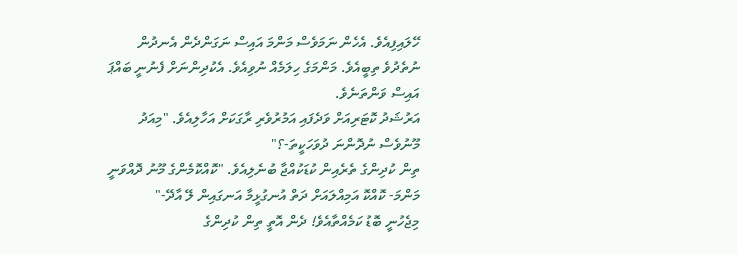ހޭލައިފިއެވެ. އެހެން ނަމަވެސް މަންމަ އައިސް ނަގަންދެން އެނދުން ނުތެދުވެ ތިބީއެވެ. މަންމަގެ ހިލަމެއް ނުވިއެވެ. އެކުދިންނަށް ފެނުނީ ބައްޕަ އައިސް ވަންތަނެވެ.
އަރުޝަދު ކޮޓަރިއަށް ވަދެފައި އަމުރުވެރި ރާގަކަށް އަހާލިއެވެ. "މިއަދު މޫނުވެސް ނުދޮންނަ ދުވަހަކީތަ-؟"
ތިން ކުދިންގެ ތެރެއިން ކުޑަކުއްޖާ ބުނެލިއެވެ. "ކޮއްކޮމެންގެ މޫނު ދޮއްވަނީ މަންމަ- ކޮއްކޮ އަމިއްލައަށް ދަތް އުނގުޅީމާ އަނގައިން ލޭ އާދޭ-"
މިޖެހުނީ ބޮޑު ކަމެއްތާއެވެ! ދެން އޮތީ ތިން ކުދިންގެ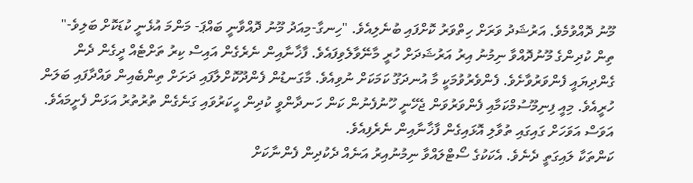މޫނު ދޮއްވުމެވެ. އަރުޝަދު ވަރަށް ހިތްވަރު ކޮށްފައި ބުނެލިއެވެ. "ހިނގާ-މިއަދު މޫނު ދޮއްވާނީ ބައްޕަ- މަންމަ އުޅެނީ ކުޑަކޮށް ބަލިވެ-"
ތިން ކުދިންގެ މޫނުދޮއްވާ ނިމުނު އިރު އަރުޝަދަށް ހުރީ މާނޭވާލެވިފައެވެ. ފާޚާނާއިން ނެރެގެން އައިސް ކިރު ތަށްޓެއް ދީގެން ދެން ގެންދިޔައީ ފެންވަރުވާށެވެ. ފެންވެރުވުމަކީ މާ އުނދަގޫ ކަމަކަށް ނުވިއެވެ. މާގަނޑުން ފެންދޫކޮށްލާފައި ދަށަށް ތިންބެއިން ވައްދާފައި ބަލަން ހުރީއެވެ. މިއީ ފިނިމޫސުމްކަމާއި ފެންވަރުވަން ޖެހޭނީ ހޫނުފެނުން ކަން ހަނދާންވީ ކުދިން ހީކަރުވައި ގަނެގެން ތުރުތުރު އަޅަން ފެށީމައެވެ. އަވަސް އަވަހަށް ގައިގައި ތުވާލި އޮޅައިގެން ފާޚާނާއިން ނެރެފިއެވެ.
ކަންތަކާ ލައިގަތީ ދެނެވެ. އެކަކުގެ ސޯޓްލައްވާ ނިމުނުއިރު އަނެއް ދެކުދިން ފެންނާކަށް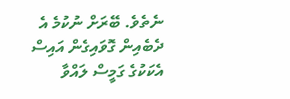ނެތެވެ. ބޭރަށް ނުކުމެ އެ ދެބެއިން ގޮވައިގެން އައިސް އެކަކުގެ ގަމީސް ލައްވާ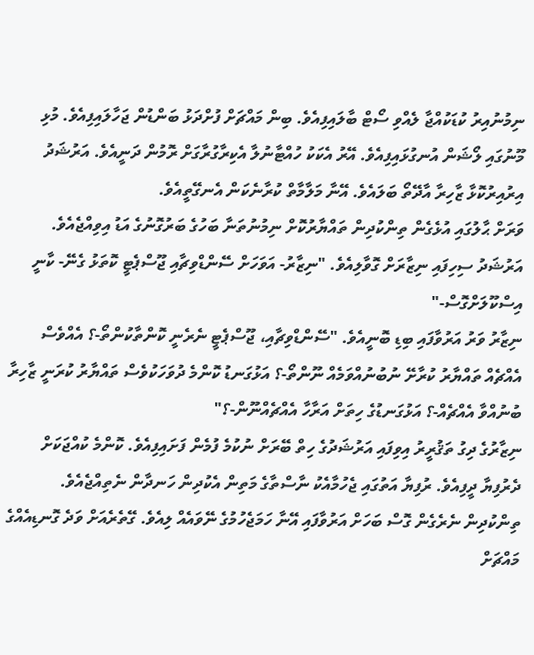ނިމުނުއިރު ކުޑަކުއްޖާ ލެއްވި ސޯޓް ބާލައިފިއެވެ. ބިން މައްޗަށް ފުށްދަޅު ބަންޑުން ޖަހާލައިފިއެވެ. މުޅި މޫނުގައި ލޯޝަން އުނގުޅައިފިއެވެ. އޭރު އެކަކު ހުއްޓާނުލާ އެކިރާގުރާގަށް ރޮމުން ދަނީއެވެ. އަރުޝަދު އިރުއިރުކޮޅާ ޒާހިރާ އާދޭތޯ ބަލައެވެ. އޭނާ މަލާމާތް ކުރާނެކަން އެނގޭތީއެވެ.
ވަރަށް ޙާލުގައި އުޅެގެން ތިންކުދިން ތައްޔާރުކޮށް ނިމުނުތަނާ ބަހުގެ ބަރުގޮނުގެ އަޑު އިވިއްޖެއެވެ. އަރުޝަދު ސިހިފައި ނިޒާރަށް ގޮވާލިއެވެ. "ނިޒާރު- އަވަހަށް ސޭންޑްވިޗާއި ޖޫސްޕެޓީ ކޮތަޅު ގެނޭ- ކާނީ އިސްކޫލަށްގޮސް-"
ނިޒާރު ވަރު އަރުވާފައި ބިޑި ބޮނީއެވެ. "ސޭންޑްވިޗާއި، ޖޫސްޕެޓީ ނެރެނީ ކޮންތާކުންތޯ-؟ އެއްވެސް އެއްޗެއް ތައްޔާރު ކުރާށޭ ނުބުނުއްވަމެއް ނޫންތޯ-؟ އަޅުގަނޑު ކޮންމެ ދުވަހަކުވެސް ތައްޔާރު ކުރަނީ ޒާހިރާ ބުނުއްވާ އެއްޗެއް-؟ އަޅުގަނޑުގެ ހިތަށް އަރާހާ އެއްޗެއްނޫން-؟"
ނިޒާރުގެ ދިގު ތަޤުރީރު އިވިފައި އަރުޝަދުގެ ހިތް ބޭރަށް ނުކުމެ ފުމެން ފަށައިފިއެވެ. ކޮންމެ ކުއްޖަކަށް ދެރުފިޔާ ދީފިއެވެ. ރުފިޔާ އަތުގައި ޖެހުމާއެކު ނާސްތާގެ މަތިން އެކުދިން ހަނދާން ނެތިއްޖެއެވެ. ތިންކުދިން ނެރެގެން ގޮސް ބަހަށް އަރުވާފައި އޭނާ ހަމަޖެހުމުގެ ނޭވައެއް ލިއެވެ. ގޭތެރެއަށް ވަދެ ގޮނޑިއެއްގެ މައްޗަށް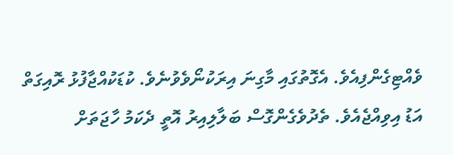ވެއްޓިގެންފިއެވެ. އެގޮތުގައި މާގިނަ އިރަކުނޯވެވުނެވެ. ކުޑަކުއްޖާފުޅު ރޮއިގަތް އަޑު އިވިއްޖެއެވެ. ތެދުވެގެންގޮސް ބަލާލިއިރު އޮތީ ދެކަމު ހާޖަތަށް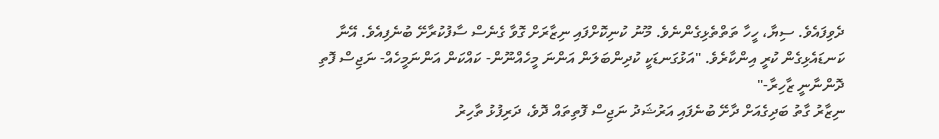ދެވިފައެވެ. ސިޔާ، ހީހާ ތަތްތެޅިގެންނެވެ. މޫނު ކުނިކޮށްފައި ނިޒާރަށް ގޮވާ ގެނެސް ސާފުކުރާށޭ ބުނެފިއެވެ. އޭނާ ކަނޑައެޅިގެން ކުރީ އިންކާރެވެ. "އަޅުގަނޑަކީ ކުދިންބަލަން އަންނަ މީހެއްނޫން- ކައްކަން އަންނަމީހެއް- ނަޖިސް ފޮތި ދޮންނާނީ ޒާހިރާ-"
ނިޒާރު ގާތު ބަދިގެއަށް ދާށޭ ބުނެފައި އަރުޝަދު ނަޖިސް ފޮތިތައް ދޮވެ، ދަރިފުޅު ތާހިރު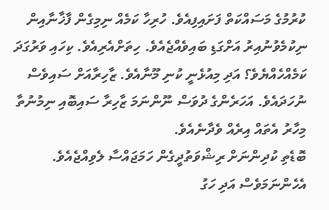ކުރުމުގެ މަސައްކަތް ފަށައިފިއެވެ. ހުރިހާ ކަމެއް ނިމިގެން ފާޚާނާއިން ނިކުމެވުނުއިރު އަށްގަޑި ބައިވެއްޖެއެވެ. ހިތަށްއެރިއެވެ. ކިހައި ވަރުގަދަ ކަމެއްހެއްޔެވެ؟ އަދި މިއުޅެނީ ކުނި މޫނާއެވެ. ޒާހިރާއަށް ސައިވެސް ނުހަދައެވެ. އަހަރެންގެ ދުވަސް ނޫންނަމަ ޒާހިރާ ސައިބޮއި ނިމުނުތާ މިހާރު އެތައް އިރެއް ވެދާނެއެވެ.
ބޮޑެތި ކުދިންނަށް ރިޝްވަތުދީގެން ހަމަޖައްސާ ލެވިއްޖެއެވެ. އެހެންނަމަވެސް އަދި ހަގު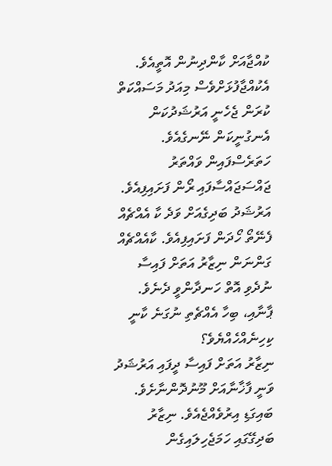ކުއްޖާއަށް ކާންދިނުން އޮތީއެވެ. އެކުއްޖާފުޅަށްވެސް މިއަދު މަސައްކަތް ކުރަން ޖެހެނީ އަރުޝަދުކަން އެނގުނީކަން ނޭނގެއެވެ. ހަތަރެސްފައިން ވައްތަރު ޖައްސަޖައްސާފައި ރޯން ފަށައިފިއެވެ. އަރުޝަދު ބަދިގެއަށް ވަދެ ކާ އެއްޗެއް ފެނޭތޯ ހޯދަން ފަށައިފިއެވެ. ކާއެއްޗެއް ގަންނަން ނިޒާރު އަތަށް ފައިސާ ނުދެވި އޮތް ހަނދާންވީ ދެނެވެ. ޕާނާއި، ބިހާ އެއްޗެތި ނުގަނެ ކާނީ ކިހިނެއްހެއްޔެވެ؟
ނިޒާރު އަތަށް ފައިސާ ދީފައި އަރުޝަދު ވަނީ ފާޚާނާއަށް މޫނުދޮންނާށެވެ.
ބައިގަޑި އިރުވެއްޖެއެވެ. ނިޒާރު ބަދިގޭގައި ހަމަޖެހިލައިގެން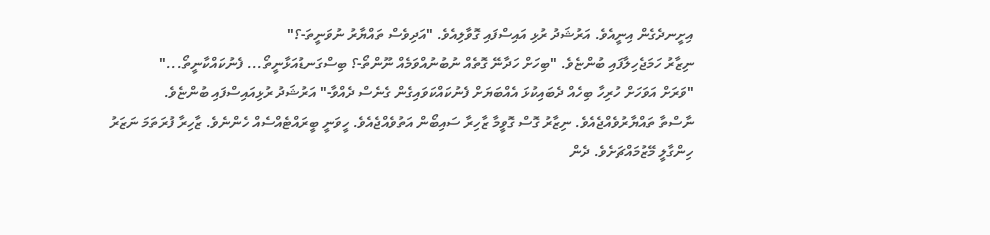އިށީނދެގެން އިނީއެވެ. އަރުޝަދު ރުޅި އައިސްފައި ގޮވާލިއެވެ. "އަދިވެސް ތައްޔާރު ނުވަނީތަ-؟"
ނިޒާރު ހަމަޖެހިލާފައި ބުންޏެވެ. "ބިހަށް ހަދާނޭ ގޮތެއް ނުބުނުއްވަމެއް ނޫންތޯ-؟ ބިސްގަނޑުއަޅާނީތޯ... ފެނުކައްކާނީތޯ..."
"ވަރަށް އަވަހަށް ހުރިހާ ބިހެއް ދެބައިކުޅަ އެއްބަޔަށް ފެނުކައްކަވައިގެން ގެނެސް ދެއްވާ-" އަރުޝަދު ރުޅިއައިސްފައި ބުންޏެވެ.
ނާސްތާ ތައްޔާރުވެއްޖެއެވެ. ނިޒާރު ގޮސް ގޮވީމާ ޒާހިރާ ސައިބޯން އަތުވެއްޖެއެވެ. ހީވަނީ ބީރައްޓެއްސެއް ހެންނެވެ. ޒާހިރާ ފުރަތަމަ ނަޒަރު ހިންގާލީ މޭޒުމައްޗަށެވެ. ދެން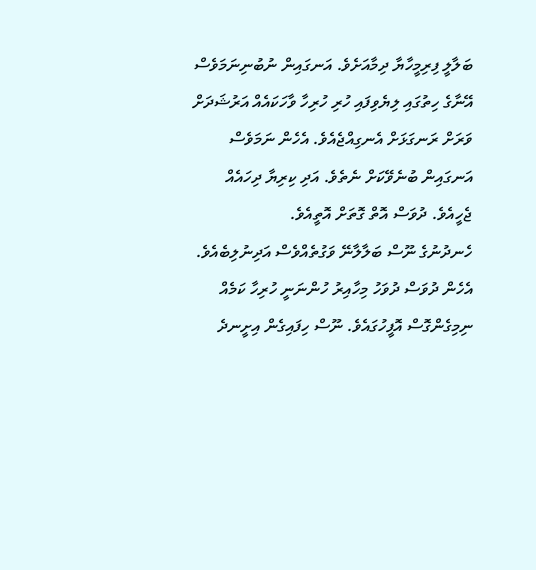ބަލާލީ ފިރިމީހާޔާ ދިމާއަށެވެ. އަނގައިން ނުބުނިނަމަވެސް އޭނާގެ ހިތުގައި ލިޔެވިފައި ހުރި ހުރިހާ ވާހަކައެއް އަރުޝަދަށް ވަރަށް ރަނގަޅަށް އެނގިއްޖެއެވެ. އެހެން ނަމަވެސް އަނގައިން ބުނެވޭކަށް ނެތެވެ. އަދި ކިރިޔާ ދިހައެއް ޖެހީއެވެ. ދުވަސް އޮތް ގޮތަށް އޮތީއެވެ.
ހެނދުނުގެ ނޫސް ބަލާލާނޭ ވަގުތެއްވެސް އަދިނުލިބެއެވެ. އެހެން ދުވަސް ދުވަހު މިހާއިރު ހުންނަނީ ހުރިހާ ކަމެއް ނިމިގެންގޮސް އޮފީހުގައެވެ. ނޫސް ހިފައިގެން އިށީނދެ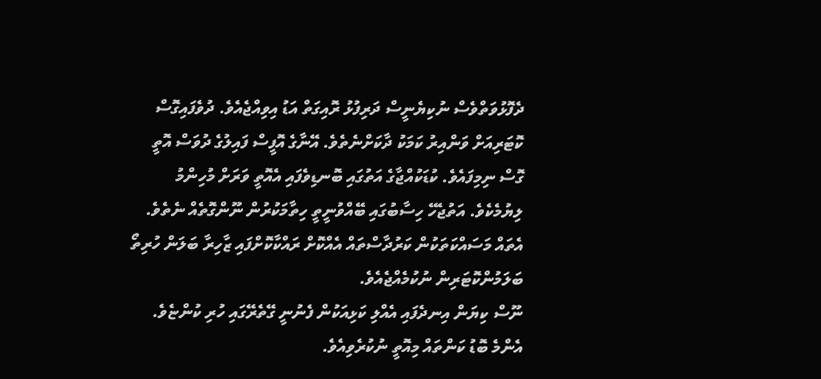ދެފޮޅުވަތްވެސް ނުކިޔެނީސް ދަރިފުޅު ރޮއިގަތް އަޑު އިވިއްޖެއެވެ. ދުވެފައިގޮސް ކޮޓަރިއަށް ވަންއިރު ކަމަކު ދާކަށްނެތެވެ. އޭނާގެ އޮފީސް ފައިލުގެ ދުވަސް އޮތީ ގޮސް ނިމިފައެވެ. ކުޑަކުއްޖާގެ އަތުގައި ބޮނޑިވެފައި އެއޮތީ ވަރަށް މުހިންމު ލިޔުމެކެވެ. އަތުޖެހޭ ހިސާބުގައި ބޭއްވުނީތީ ހިތާމަކުރުން ނޫންގޮތެއް ނެތެވެ. އެތައް މަސައްކަތަކުން ކަރުދާސްތައް އެއްކޮށް ރައްކާކޮށްފައި ޒާހިރާ ބަލަން ހުރިތޯ ބަލަމުންކޮޓަރިން ނުކުމެއްޖެއެވެ.
ނޫސް ކިޔަން އިނދެފައި އެއްލި ކަޅިއަކުން ފެނުނީ ގޭތެރޭގައި ހުރި ކުންޏެވެ. އެންމެ ބޮޑު ކަންތައް މިއޮތީ ނުކުރެވިއެވެ.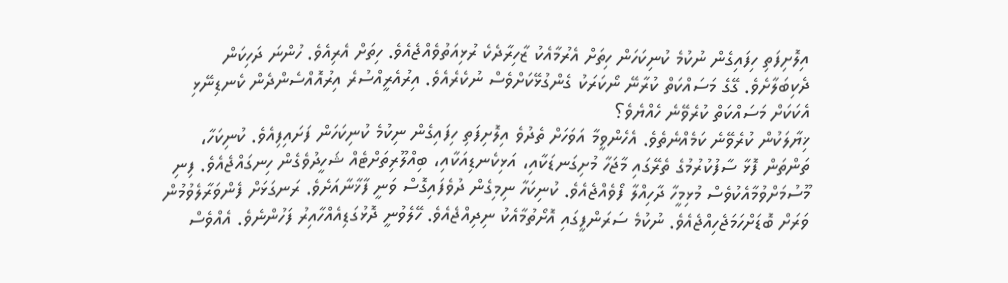އިލޮށިފަތި ހިފައިގެން ނުކުމެ ކުނިކަހަން ހިތަށް އެރުމާއެކު ޒާހިރާދެކެ ރުޅިއަތުވެއްޖެއެވެ. ހިތަށް އެރިއެވެ. ހުންނަ ދަހިކަން ދެކިބަލާށެވެ. ގޭގެ މަސައްކަތް ކުރާނޭ ނޯކަރަކު ގެންގުޅޭކަށްވެސް ނުކެރެއެވެ. އިރުއެރީއްސުރެ އިރުއޮއްސެންދެން ކެނޑިނޭޅި އެކަކަށް މަސައްކަތް ކުރެވޭނެ ހެއްޔެވެ؟
ޚިޔާލަކުން ކުރެވޭނެ ކަމެއްނެތެވެ. އެހެންވީމާ އަވަހަށް ތެދުވެ އިލޮށިފަތި ހިފައިގެން ނިކުމެ ކުނިކަހަން ފަށައިފިއެވެ. ކުނިކަހާ، ތަންތަން ފޮޅާ ސާފުކުރުމުގެ ތެރޭގައި މާޖަހާ މުށިގަނޑަކާއި، އަޅިކެނޑިއަކާއި، ބިއްލޫރިތަށްޓެއް ޝަހީދުވެގެން ހިނގައްޖެއެވެ. ފިނި މޫސުމަށްވުމާއެކުވެސް މުޅިމީހާ ދާހިއްލާ ފޯވެއްޖެއެވެ. ކުނިކަހާ ނިމިގެން ދުވެފައިގޮސް ވަނީ ފާޚާނާއަށެވެ. ރަނގަޅަށް ފެންވަރާލެވުމުން ވަރަށް ބޮޑަށްހަމަޖެހިއްޖެއެވެ. ނުކުމެ ސަރަންފީގައި އޮށޯތުމާއެކު ނިދިއްޖެއެވެ. ހޭލެވުނީ ދޮޅުގަޑިއެއްހާއިރު ފަހުންނެވެ. އެއްވެސް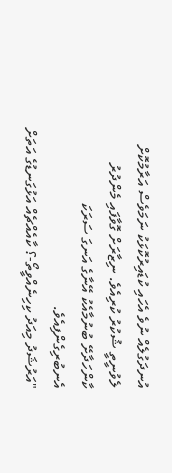އުނދަގުލެއް ނުވެ އެހައި ކުޑައިރުކޮޅަކު ނަމަވެސް އަރާމުކޮށް ލެވުނީތީ ޝުކުރު ކުރިއެވެ. ނިޒާރަށް ގޮވާފައި މެންދުރު ކާންހަދާށޭ ބުނުމާއެކު އޭނާގެ އަނގަ ސަރަކަ އެނބުރިގެންފިއެވެ.
"އަރުޝަދު މިއަދު ކިހިނެއްވީތޯ-؟ ކާއެއްޗެއް އަޅުގަނޑުގެ އަތަށް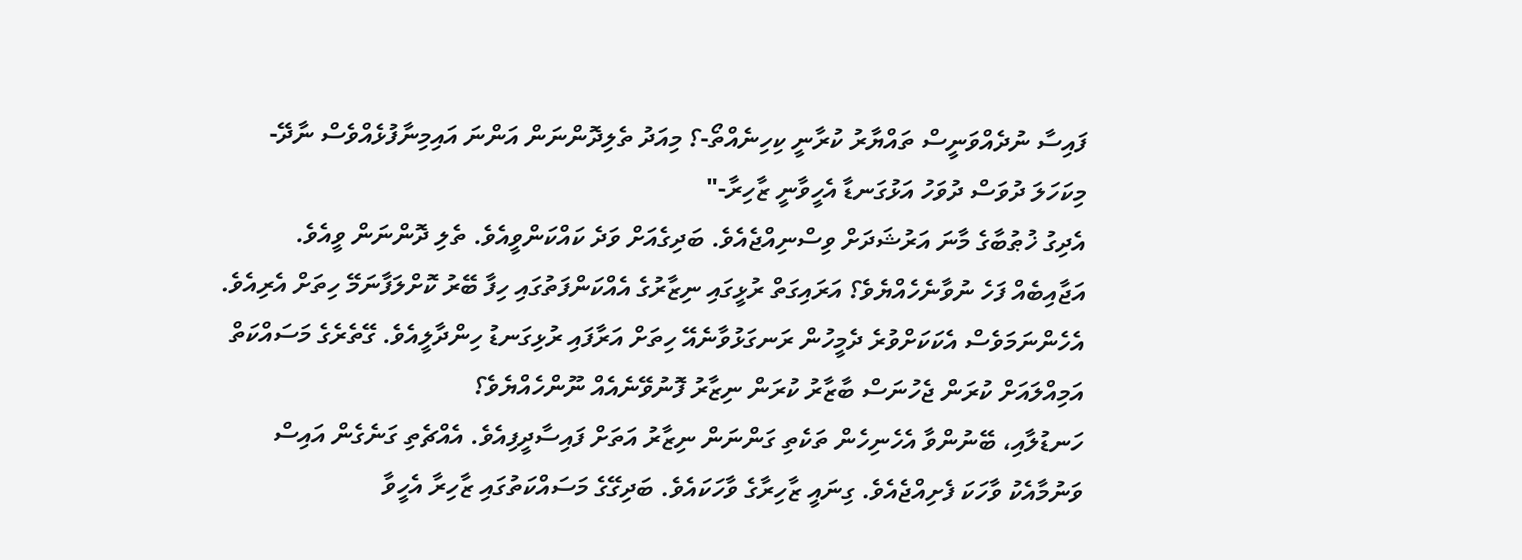ފައިސާ ނުދެއްވަނީސް ތައްޔާރު ކުރާނީ ކިހިނެއްތޯ-؟ މިއަދު ތެލިދޮންނަން އަންނަ އައިމިނާފުޅެއްވެސް ނާދޭ- މިކަހަލަ ދުވަސް ދުވަހު އަޅުގަނޑާ އެހީވާނީ ޒާހިރާ-"
އެދިގު ޚުޠުބާގެ މާނަ އަރުޝަދަށް ވިސްނިއްޖެއެވެ. ބަދިގެއަށް ވަދެ ކައްކަންވީއެވެ. ތެލި ދޮންނަން ވީއެވެ. އަޖާއިބެއް ފަހެ ނުވާނެހެއްޔެވެ؟ އަރައިގަތް ރުޅީގައި ނިޒާރުގެ އެއްކަންފަތުގައި ހިފާ ބޭރު ކޮށްލަފާނަމޭ ހިތަށް އެރިއެވެ. އެހެންނަމަވެސް އެކަކަށްވުރެ ދެމީހުން ރަނގަޅުވާނެއޭ ހިތަށް އަރާފައި ރުޅިގަނޑު ހިންދާލީއެވެ. ގޭތެރެގެ މަސައްކަތް އަމިއްލައަށް ކުރަން ޖެހުނަސް ބާޒާރު ކުރަން ނިޒާރު ފޮނުވޭނެއެއް ނޫންހެއްޔެވެ؟
ހަނޑުލާއި، ބޭނުންވާ އެހެނިހެން ތަކެތި ގަންނަން ނިޒާރު އަތަށް ފައިސާދީފިއެވެ. އެއްޗެތި ގަނެގެން އައިސް ވަނުމާއެކު ވާހަކަ ފެށިއްޖެއެވެ. ގިނައީ ޒާހިރާގެ ވާހަކައެވެ. ބަދިގޭގެ މަސައްކަތުގައި ޒާހިރާ އެހީވާ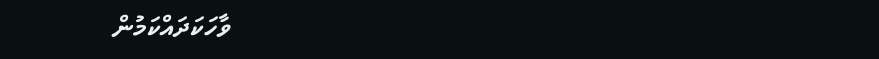ވާހަކަދައްކަމުން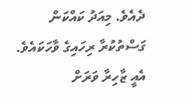ދެއެވެ. މިއަދު ކައްކަން ގަސްތުކުރާ ރިހައިގެ ވާހަކައެވެ. އެއީ ޒާހިރާ ވަރަށް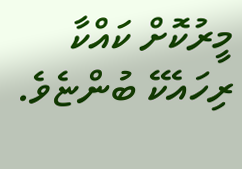މީރުކޮށް ކައްކާ ރިހައެކޭ ބުންޏެވެ.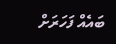ބައެއް ފަހަރަށް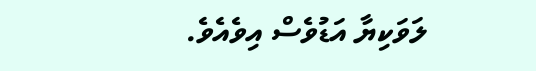ލަވަކިޔާ އަޑުވެސް އިވެއެވެ.